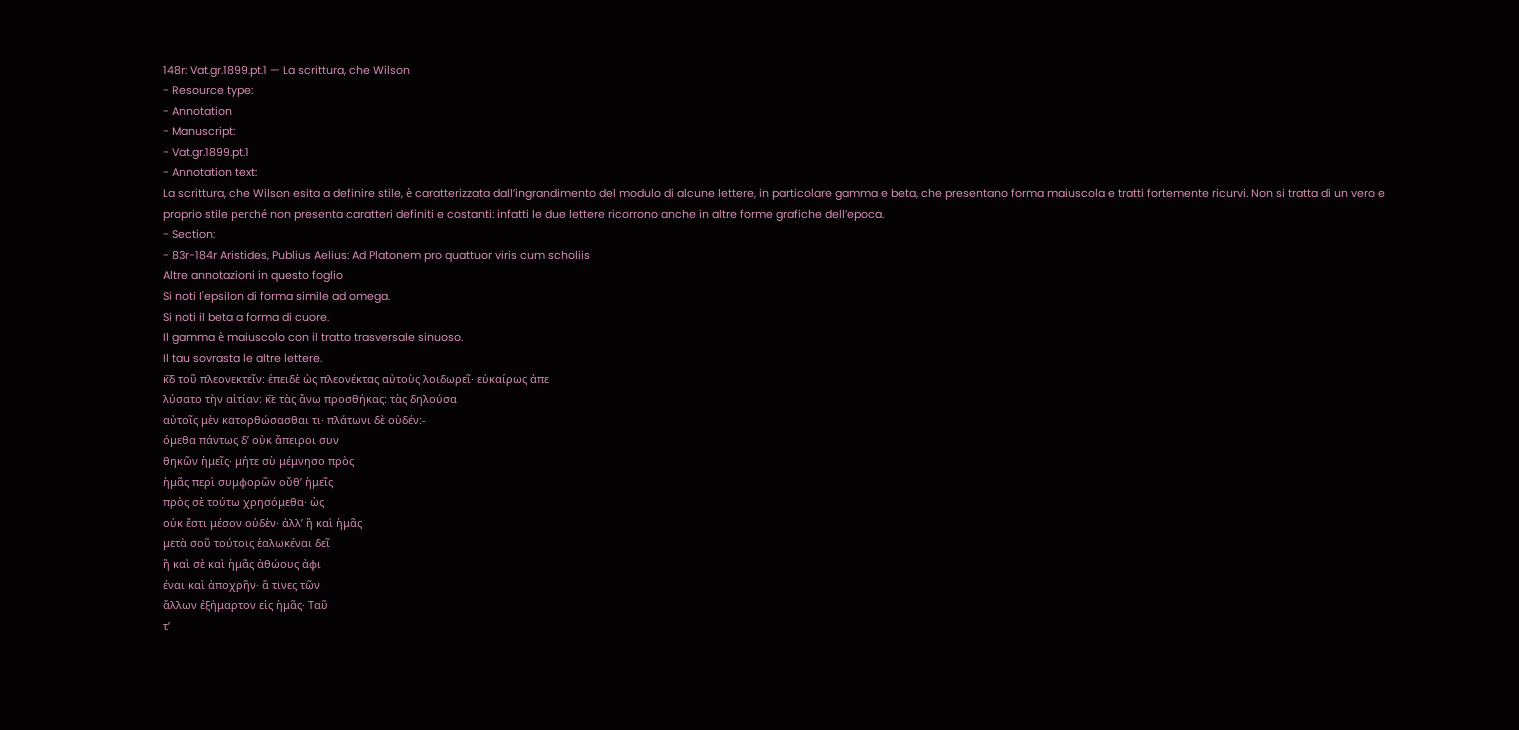148r: Vat.gr.1899.pt.1 — La scrittura, che Wilson
- Resource type:
- Annotation
- Manuscript:
- Vat.gr.1899.pt.1
- Annotation text:
La scrittura, che Wilson esita a definire stile, è caratterizzata dall’ingrandimento del modulo di alcune lettere, in particolare gamma e beta, che presentano forma maiuscola e tratti fortemente ricurvi. Non si tratta di un vero e proprio stile perché non presenta caratteri definiti e costanti: infatti le due lettere ricorrono anche in altre forme grafiche dell’epoca.
- Section:
- 83r-184r Aristides, Publius Aelius: Ad Platonem pro quattuor viris cum scholiis
Altre annotazioni in questo foglio
Si noti l'epsilon di forma simile ad omega.
Si noti il beta a forma di cuore.
Il gamma è maiuscolo con il tratto trasversale sinuoso.
Il tau sovrasta le altre lettere.
κ͞δ τοῦ πλεονεκτεῖν: ἐπειδὲ ὡς πλεονέκτας αὐτοὺς λοιδωρεῖ· εὐκαίρως ἀπε
λύσατο τὴν αἰτίαν: κ͞ε τὰς ἄνω προσθήκας: τὰς δηλούσα
αὐτοῖς μὲν κατορθώσασθαι τι· πλάτωνι δὲ οὐδέν:-
óμεθα πάντως δ’ οὐκ ἄπειροι συν
θηκῶν ἡμεῖς· μήτε σὺ μέμνησο πρὸς
ἡμᾶς περὶ συμφορῶν οὔθ’ ἡμεῖς
πρὸς σὲ τούτω χρησόμεθα· ὡς
οὐκ ἔστι μέσον οὐδὲν· ἀλλ’ ἢ καὶ ἡμᾶς
μετὰ σοῦ τούτοις ἑαλωκέναι δεῖ
ἢ καὶ σὲ καὶ ἡμᾶς ἀθώους ἀφι
έναι καὶ ἀποχρῆν· ἅ τινες τῶν
ἄλλων ἐξήμαρτον εἰς ἡμᾶς· Ταῦ
τ’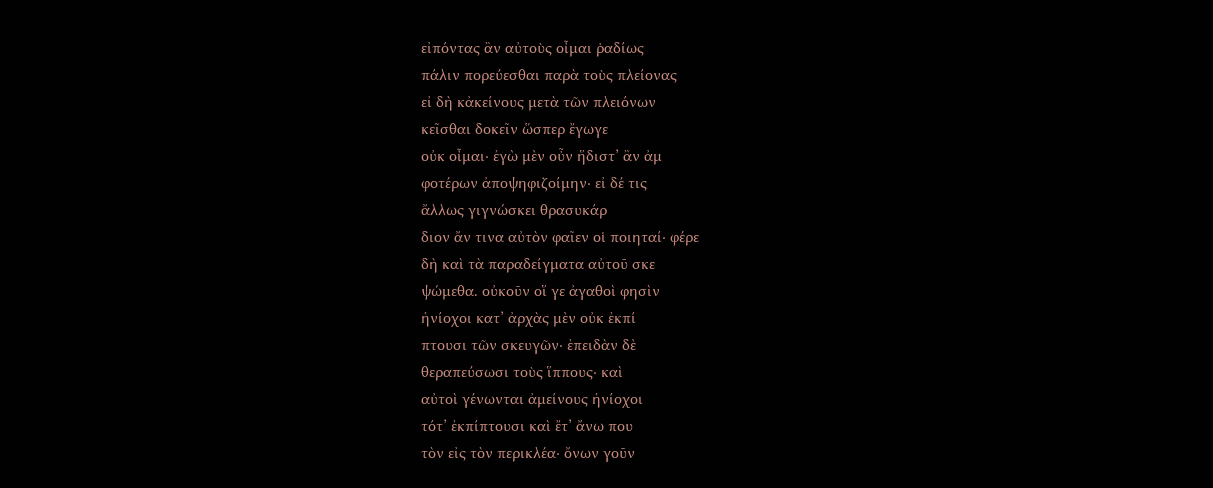εἰπόντας ἂν αὐτοὺς οἶμαι ῥαδίως
πάλιν πορεύεσθαι παρὰ τοὺς πλείονας
εἰ δὴ κἀκείνους μετὰ τῶν πλειόνων
κεῖσθαι δοκεῖν ὥσπερ ἔγωγε
οὐκ οἶμαι· ἐγὼ μὲν οὖν ἥδιστ’ ἂν ἀμ
φοτέρων ἀποψηφιζοίμην· εἰ δέ τις
ἄλλως γιγνώσκει θρασυκάρ
διον ἄν τινα αὐτὸν φαῖεν οἱ ποιηταί· φέρε
δὴ καὶ τὰ παραδείγματα αὐτοῦ σκε
ψώμεθα. οὐκοῦν οἵ γε ἀγαθοὶ φησὶν
ἡνίοχοι κατ’ ἀρχὰς μὲν οὐκ ἐκπί
πτουσι τῶν σκευγῶν· ἐπειδὰν δὲ
θεραπεύσωσι τοὺς ἵππους· καὶ
αὐτοὶ γένωνται ἀμείνους ἡνίοχοι
τότ’ ἐκπίπτουσι καὶ ἔτ’ ἄνω που
τὸν εἰς τὸν περικλέα· ὄνων γοῦν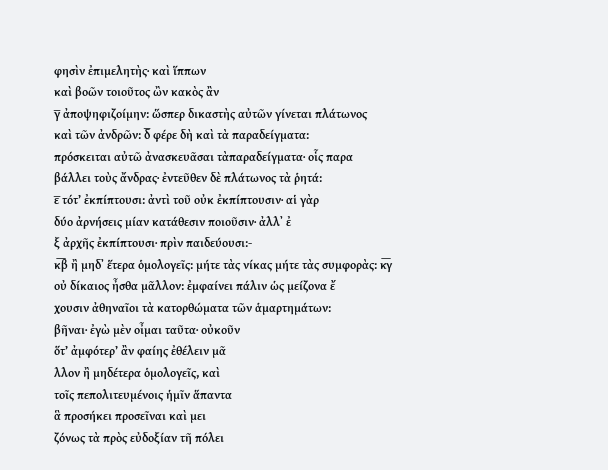φησὶν ἐπιμελητὴς· καὶ ἵππων
καὶ βοῶν τοιοῦτος ὢν κακὸς ἂν
γ̅ ἀποψηφιζοίμην: ὥσπερ δικαστὴς αὐτῶν γίνεται πλάτωνος
καὶ τῶν ἀνδρῶν: δ̅ φέρε δὴ καὶ τὰ παραδείγματα:
πρόσκειται αὐτῶ ἀνασκευᾶσαι τὰπαραδείγματα· οἷς παρα
βάλλει τοὺς ἄνδρας· ἐντεῦθεν δὲ πλάτωνος τὰ ῥητά:
ε̅ τότ’ ἐκπίπτουσι: ἀντὶ τοῦ οὐκ ἐκπίπτουσιν· αἱ γὰρ
δύο ἀρνήσεις μίαν κατάθεσιν ποιοῦσιν· ἀλλ᾿ ἐ
ξ ἀρχῆς ἐκπίπτουσι· πρὶν παιδεύουσι:-
κ͞β ἢ μηδ᾿ ἕτερα ὁμολογεῖς: μήτε τὰς νίκας μήτε τὰς συμφορὰς: κ͞γ
οὐ δίκαιος ἦσθα μᾶλλον: ἐμφαίνει πάλιν ὡς μείζονα ἔ
χουσιν ἀθηναῖοι τὰ κατορθώματα τῶν ἁμαρτημάτων:
βῆναι· ἐγὼ μὲν οἶμαι ταῦτα· οὐκοῦν
ὅτ’ ἀμφότερ’ ἂν φαίης ἐθέλειν μᾶ
λλον ἢ μηδέτερα ὁμολογεῖς, καὶ
τοῖς πεπολιτευμένοις ἡμῖν ἅπαντα
ἃ προσήκει προσεῖναι καὶ μει
ζόνως τὰ πρὸς εὐδοξίαν τῆ πόλει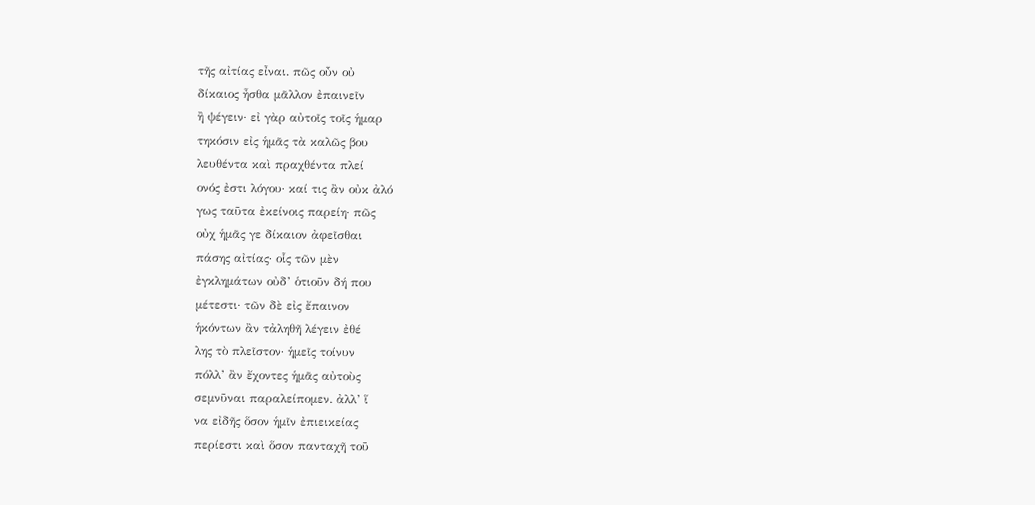τῆς αἰτίας εἶναι. πῶς οὖν οὐ
δίκαιος ἦσθα μᾶλλον ἐπαινεῖν
ἢ ψέγειν· εἰ γὰρ αὐτοῖς τοῖς ἡμαρ
τηκόσιν εἰς ἡμᾶς τὰ καλῶς βου
λευθέντα καὶ πραχθέντα πλεί
ονός ἐστι λόγου· καί τις ἂν οὐκ ἀλό
γως ταῦτα ἐκείνοις παρείη· πῶς
οὐχ ἡμᾶς γε δίκαιον ἀφεῖσθαι
πάσης αἰτίας· οἷς τῶν μὲν
ἐγκλημάτων οὐδ’ ὁτιοῦν δή που
μέτεστι· τῶν δὲ εἰς ἔπαινον
ἡκόντων ἂν τἀληθῆ λέγειν ἐθέ
λης τὸ πλεῖστον· ἡμεῖς τοίνυν
πόλλ’ ἂν ἔχοντες ἡμᾶς αὐτοὺς
σεμνῦναι παραλείπομεν. ἀλλ’ ἵ
να εἰδῆς ὅσον ἡμῖν ἐπιεικείας
περίεστι καὶ ὅσον πανταχῆ τοῦ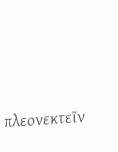πλεονεκτεῖν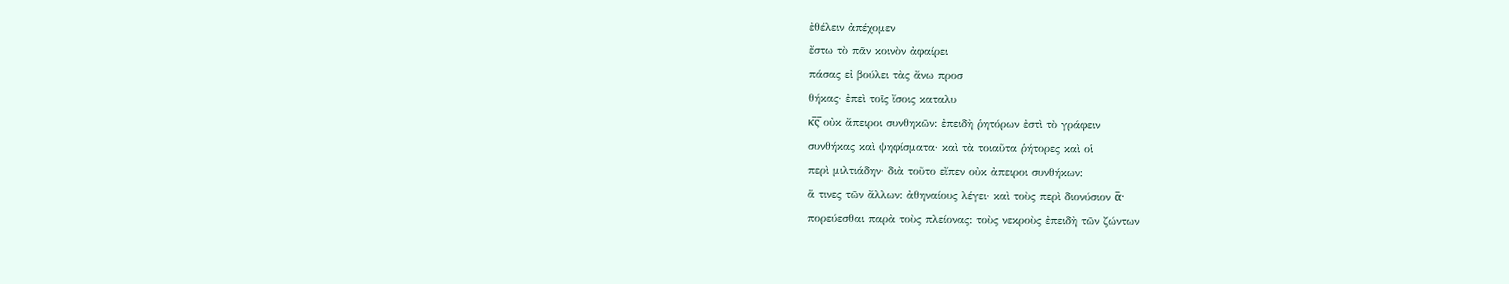ἐθέλειν ἀπέχομεν
ἔστω τὸ πᾶν κοινὸν ἀφαίρει
πάσας εἰ βούλει τὰς ἄνω προσ
θήκας· ἐπεὶ τοῖς ἴσοις καταλυ
κ̅ς̅ οὐκ ἄπειροι συνθηκῶν: ἐπειδὴ ῥητόρων ἐστὶ τὸ γράφειν
συνθήκας καὶ ψηφίσματα· καὶ τὰ τοιαῦτα ῥήτορες καὶ οἱ
περὶ μιλτιάδην· διὰ τοῦτο εἴπεν οὐκ ἀπειροι συνθήκων:
ἅ τινες τῶν ἄλλων: ἀθηναίους λέγει· καὶ τοὺς περὶ διονύσιον α̅·
πορεύεσθαι παρὰ τοὺς πλείονας: τοὺς νεκροὺς ἐπειδὴ τῶν ζώντων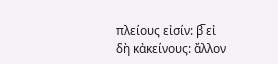πλείους εἰσίν: β̅ εἰ δὴ κἀκείνους: ἄλλον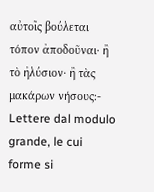αὐτοῖς βούλεται
τόπον ἀποδοῦναι· ἢ τὸ ἠλύσιον· ἢ τὰς μακάρων νήσους:-
Lettere dal modulo grande, le cui forme si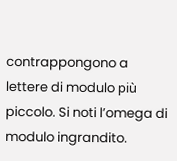contrappongono a lettere di modulo più piccolo. Si noti l’omega di modulo ingrandito.